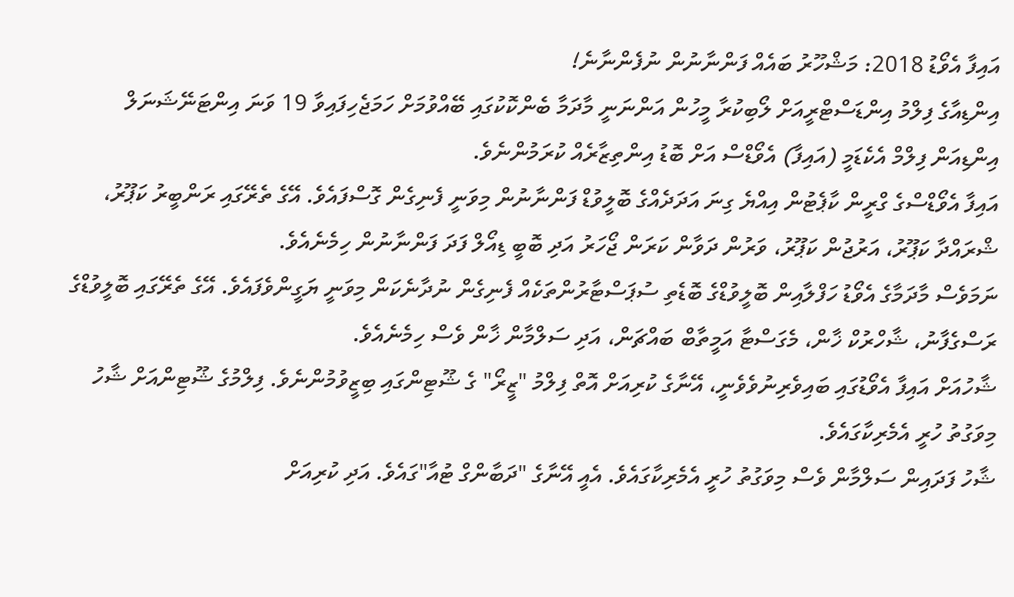އައިފާ އެވޯޑު 2018: މަޝްހޫރު ބައެއް ފަންނާނުން ނުފެންނާނެ!
އިންޑިއާގެ ފިލްމު އިންޑަސްޓްރީއަށް ލޯބިކުރާ މީހުން އަންނަނީ މާދަމާ ބެންކޮކުގައި ބޭއްވުމަށް ހަމަޖެހިފައިވާ 19 ވަނަ އިންޓަނޭޝަނަލް އިންޑިއަން ފިލްމް އެކެޑަމީ (އައިފާ) އެވޯޑްސް އަށް ބޮޑު އިންތިޒާރެއް ކުރަމުންނެވެ.
އައިފާ އެވޯޑްސްގެ ގްރީން ކާޕެޓުން އިއްޔެ ގިނަ އަދަދެއްގެ ބޮލީވުޑް ފަންނާނުން މިވަނީ ފެނިގެން ގޮސްފައެވެ. އޭގެ ތެރޭގައި ރަންބީރު ކަޕޫރު، ޝްރައްދާ ކަޕޫރު، އަރުޖުން ކަޕޫރު، ވަރުން ދަވާން ކަރަން ޖޯހަރު އަދި ބޮބީ ޑިއޯލް ފަދަ ފަންނާނުން ހިމެނެއެވެ.
ނަމަވެސް މާދަމާގެ އެވޯޑު ހަފްލާއިން ބޮލީވުޑްގެ ބޮޑެތި ސުޕަސްޓާރުންތަކެއް ފެނިގެން ނުދާނެކަން މިވަނީ ޔަގީންވެފައެވެ. އޭގެ ތެރޭގައި ބޮލީވުޑްގެ ރަސްގެފާނު، ޝާހްރުކް ޚާން، މެގަސްޓާ އަމީތާބް ބައްޗަން، އަދި ސަލްމާން ޚާން ވެސް ހިމެނެއެވެ.
ޝާހުއަށް އައިފާ އެވޯޑުގައި ބައިވެރިނުވެވެނީ، އޭނާގެ ކުރިއަށް އޮތް ފިލްމު "ޒީރޯ" ގެ ޝޫޓިންގައި ބިޒީވުމުންނެވެ. ފިލްމުގެ ޝޫޓިންއަށް ޝާހު މިވަގުތު ހުރީ އެމެރިކާގައެވެ.
ޝާހު ފަދައިން ސަލްމާން ވެސް މިވަގުތު ހުރީ އެމެރިކާގައެވެ. އެއީ އޭނާގެ "ދަބާންގް ޓުއާ"ގައެވެ. އަދި ކުރިއަށް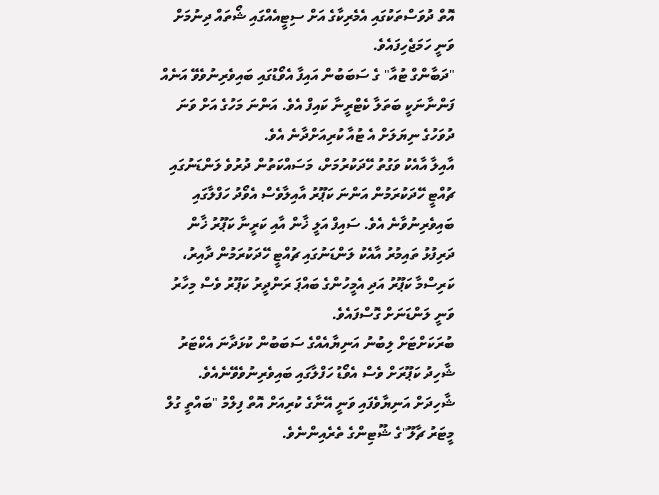އޮތް ދުވަސްތަކުގައި އެމެރިކާގެ އަށް ސިޓީއެއްގައި ޝޯތައް ދިނުމަށް ވަނީ ހަމަޖެހިފައެވެ.
"ދަބާންގް ޓުއާ" ގެ ސަބަބުން އައިފާ އެވޯޑުގައި ބައިވެރިނުވެވޭ އަނެއް ފަންނާނަކީ ބަތަލާ ކެޓްރީނާ ކައިފް އެވެ. އަންނަ މަހުގެ އަށް ވަނަ ދުވަހުގެ ނިޔަލަށް އެ ޓުއާ ކުރިއަށްދާނެ އެވެ.
އާއިލާ އާއެކު ވަގުތު ހޭދަކުރުމަށް، މަސައްކަތުން ދުރުވެ ލަންޑަނުގައި ޗުއްޓީ ހޭދަކުރަމުން އަންނަ ކަޕޫރު އާއިލާވެސް އެވޯދު ހަފްލާގައި ބައިވެރިނުވާނެ އެވެ. ސައިފް އަލީ ޚާން އާއި ކަރީނާ ކަޕޫރު ޚާން ދަރިފުޅު ތައިމުރު އާއެކު ލަންޑަނުގައި ޗުއްޓީ ހޭދަކުރަމުން ދާއިރު، ކަރިސްމާ ކަޕޫރު އަދި އެމީހުންގެ ބައްޕަ ރަންދީރު ކަޕޫރު ވެސް މިހާރު ވަނީ ލަންޑަނަށް ގޮސްފައެވެ.
ބުރަކަށްޓަށް ލިބުނު އަނިޔާއެއްގެ ސަބަބުން ކުޅަދާނަ އެކްޓަރު ޝާހިދު ކަޕޫރަށް ވެސް އެވޯޑު ހަފްލާގައި ބައިވެރިނުވެވޭނެއެވެ. ޝާހިދަށް އަނިޔާވެފައި ވަނީ އޭނާގެ ކުރިއަށް އޮތް ފިލްމު "ބައްތީ ގުލް މީޓަރު ޗާލޫ"ގެ ޝޫޓިންގެ ތެރެއިންނެވެ.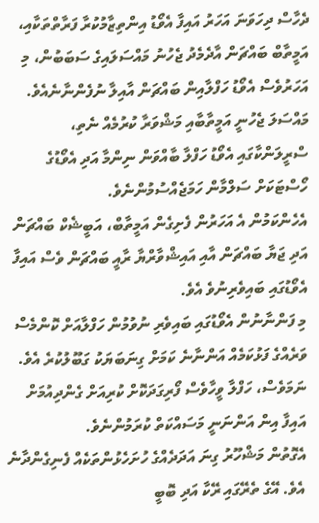ދެހާސް ދިހަވަނަ އަހަރު އައިފާ އެވޯޑު އިންތިޒާމުކުރާ ފަރާތްތަކާއި، އަމީތާބް ބައްޗަން އާދެމެދު ޖެހުނު މައްސަލައިގެ ސަބަބުން، މި އަހަރުވެސް އެވޯޑު ހަފްލާއިން ބައްޗަން އާއިލާ ނުފެންނާނެއެވެ.
މައްސަލަ ޖެހުނީ އަމީތާބާއި މަޝްވަރާ ކުރުމެއް ނެތި، ސްރީލަންކާގައި އެވޯޑު ހަފްލާ ބާއްވަން ނިންމާ އަދި އެވޯޑުގެ ހޯސްޓަކަށް ސަލްމާން ހަމަޖެއްސުމުންނެވެ.
އެހެންކަމުން އެ އަހަރުން ފެށިގެން އަމީތާބް، އަބީޝެކް ބައްޗަން އަދި ޖަޔާ ބައްޗަން އާއި އައިޝްވާރްޔާ ރާއީ ބައްޗަން ވެސް އައިފާ އެވޯޑުގައި ބައިވެރިނުވެ އެވެ.
މި ފަންނާނުން އެވޯޑުގައި ބައިވެރި ނުވުމުން ހަފްލާއަށް ކޮންމެސް ވަރެއްގެ ފަޅުކަމެއް އަންނާނެ ކަމަށް ގިނަބަޔަކު ގަބޫލުކުރެ އެވެ. ނަމަވެސް، ހަފްލާ ވީހާވެސް ފޯރިގަދަކޮށް ކުރިއަށް ގެންދިއުމަށް އައިފާ އިން އަންނަނީ މަސައްކަތް ކުރަމުންނެވެ.
އެގޮތުން މަޝްހޫރު ގިނަ އަދަދެއްގެ ހުށަހެޅުންތަކެއް ފެނިގެންދާނެ އެވެ. އޭގެ ތެރޭގައި ރޭކާ އަދި ބޮބީ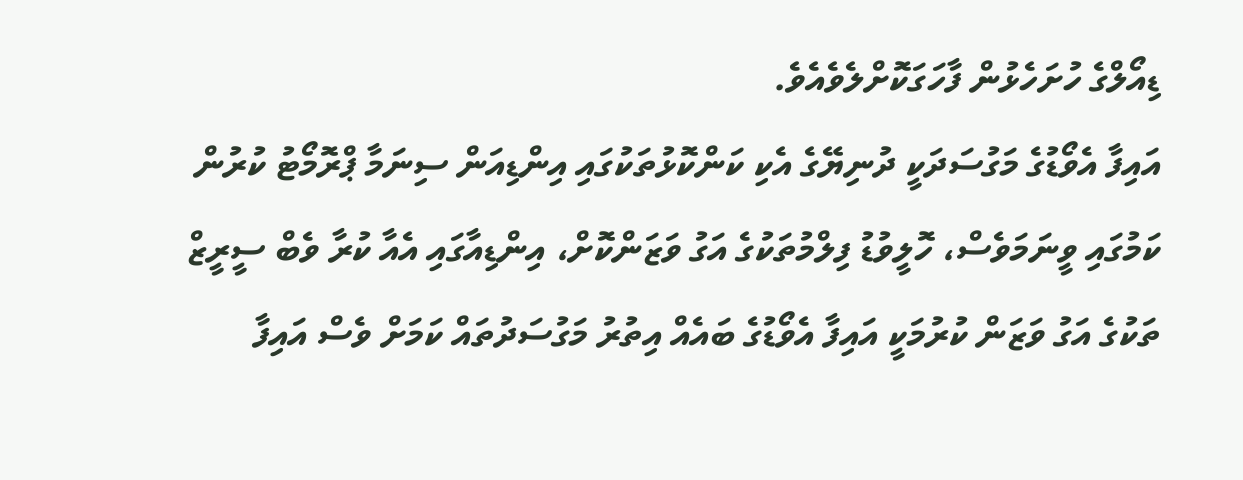ޑިއޯލްގެ ހުށަހެޅުން ފާހަގަކޮށްލެވެއެވެ.
އައިފާ އެވޯޑުގެ މަގުސަދަކީ ދުނިޔޭގެ އެކި ކަންކޮޅުތަކުގައި އިންޑިއަން ސިނަމާ ޕްރޮމޯޓު ކުރުން ކަމުގައި ވީނަމަވެސް، ހޮލީވުޑު ފިލްމުތަކުގެ އަގު ވަޒަންކޮށް، އިންޑިއާގައި އެއާ ކުރާ ވެބް ސީރީޒް ތަކުގެ އަގު ވަޒަން ކުރުމަކީ އައިފާ އެވޯޑުގެ ބައެއް އިތުރު މަގުސަދުތައް ކަމަށް ވެސް އައިފާ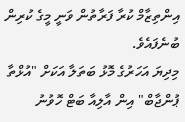އިންތިޒާމް ކުރާ ފަރާތުން ވަނީ މީގެ ކުރިން ބުނެފައެވެ.
މިދިޔަ އަހަރުގެ މޮޅު ބަތަލާ އަކަށް "އުޅްތާ ޕުންޖާބް" އިން އާލިއާ ބަޓް ހޮވުނު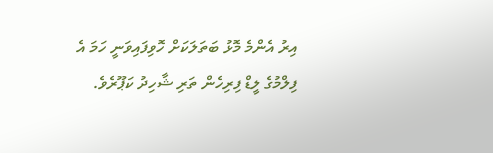އިރު އެންމެ މޮޅު ބަތަލަކަށް ހޮވިފައިވަނީ ހަމަ އެ ފިލްމުގެ ލީޑް ފިރިހެން ތަރި ޝާހިދު ކަޕޫރެވެ.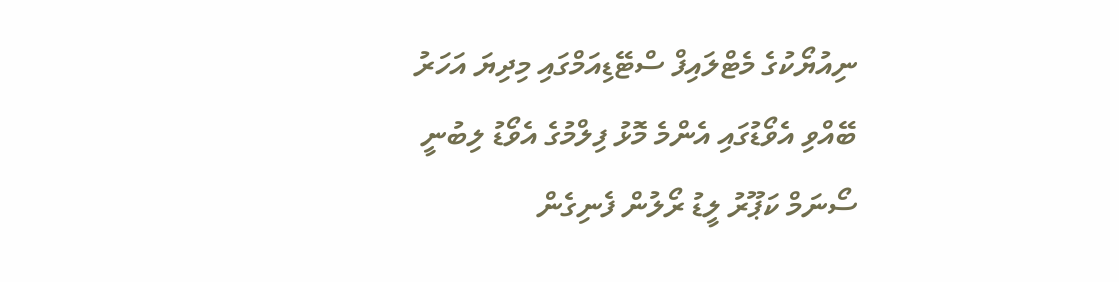ނިއުޔޯކުގެ މެޓްލައިފް ސްޓޭޑިއަމްގައި މިދިޔަ އަހަރު ބޭއްވި އެވޯޑުގައި އެންމެ މޮޅު ފިލްމުގެ އެވޯޑު ލިބުނީ ސޯނަމް ކަޕޫރު ލީޑު ރޯލުން ފެނިގެން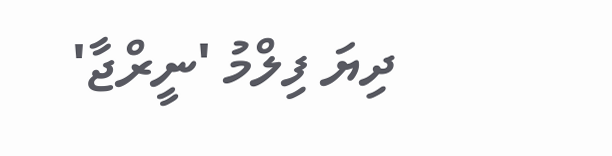ދިޔަ ފިލްމު 'ނީރްޖާ'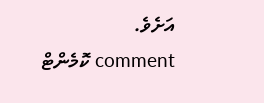އަށެވެ.
comment ކޮމެންޓް